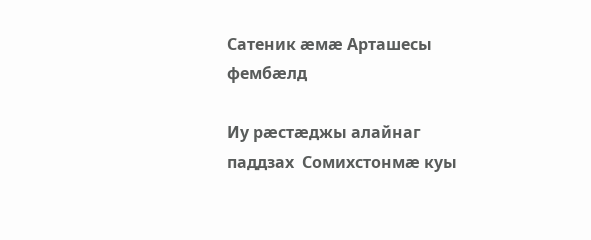Сатеник æмæ Арташесы фембæлд

Иу рæстæджы алайнаг паддзах  Сомихстонмæ куы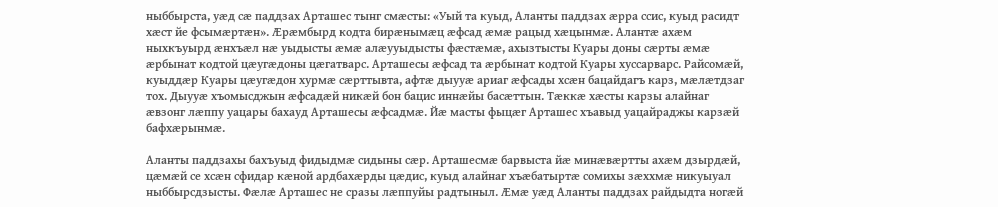ныббырста, уæд сæ паддзах Арташес тынг смæсты: «Уый та куыд, Аланты паддзах æрра ссис, куыд расидт хæст йе фсымæртæн». Æрæмбырд кодта бирæнымæц æфсад æмæ рацыд хæцынмæ. Алантæ ахæм ныхкъуырд æнхъæл нæ уыдысты æмæ алæууыдысты фæстæмæ, ахызтысты Куары доны сæрты æмæ æрбынат кодтой цæугæдоны цæгатварс. Арташесы æфсад та æрбынат кодтой Куары хуссарварс. Райсомæй, куыддæр Куары цæугæдон хурмæ сæрттывта, афтæ дыууæ ариаг æфсады хсæн бацайдагъ карз, мæлæтдзаг тох. Дыууæ хъомысджын æфсадæй никæй бон бацис иннæйы басæттын. Тæккæ хæсты карзы алайнаг æвзонг лæппу уацары бахауд Арташесы æфсадмæ. Йæ масты фыцæг Арташес хъавыд уацайраджы карзæй бафхæрынмæ.

Аланты паддзахы бахъуыд фидыдмæ сидыны сæр. Арташесмæ барвыста йæ минæвæртты ахæм дзырдæй, цæмæй се хсæн сфидар кæной ардбахæрды цæдис, куыд алайнаг хъæбатыртæ сомихы зæххмæ никуыуал ныббырсдзысты. Фæлæ Арташес не сразы лæппуйы радтыныл. Æмæ уæд Аланты паддзах райдыдта ногæй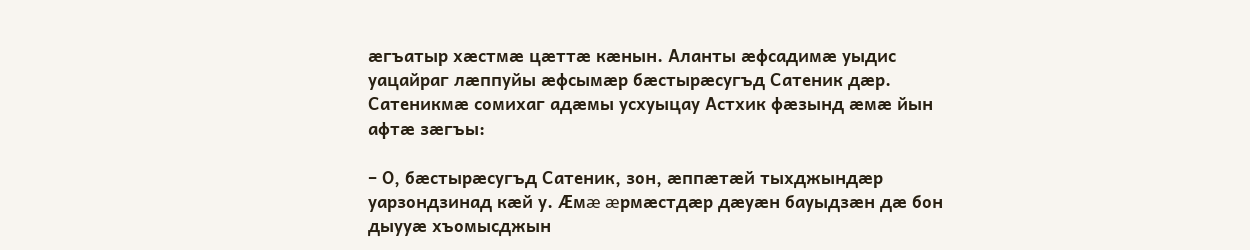æгъатыр хæстмæ цæттæ кæнын. Аланты æфсадимæ уыдис уацайраг лæппуйы æфсымæр бæстырæсугъд Сатеник дæр. Сатеникмæ сомихаг адæмы усхуыцау Астхик фæзынд æмæ йын афтæ зæгъы:

– О, бæстырæсугъд Сатеник, зон, æппæтæй тыхджындæр уарзондзинад кæй у. Æмæ æрмæстдæр дæуæн бауыдзæн дæ бон дыууæ хъомысджын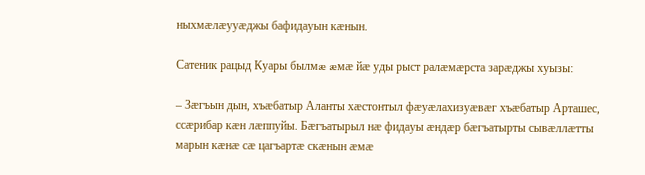ныхмæлæууæджы бафидауын кæнын.

Сатеник рацыд Куары былмæ æмæ йæ уды рыст ралæмæрста зарæджы хуызы:

– Зæгъын дын, хъæбатыр Аланты хæстонтыл фæуæлахизуæвæг хъæбатыр Арташес, ссæрибар кæн лæппуйы. Бæгъатырыл нæ фидауы æндæр бæгъатырты сывæллæтты марын кæнæ сæ цагъартæ скæнын æмæ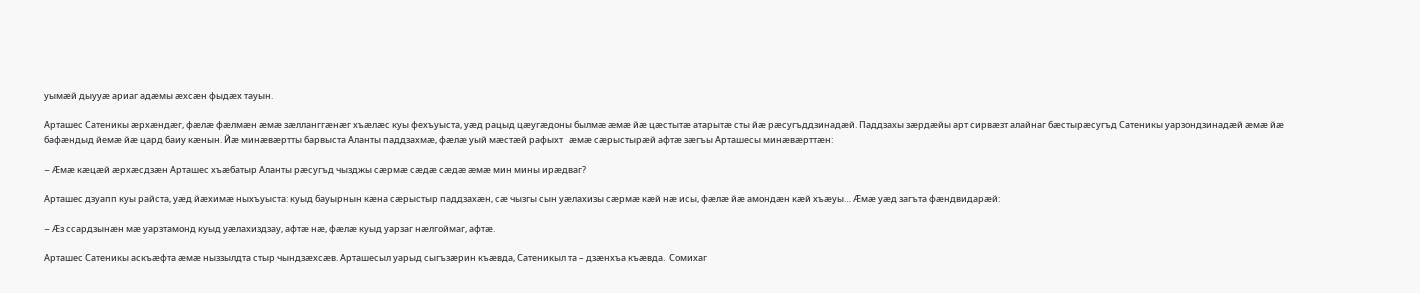уымæй дыууæ ариаг адæмы æхсæн фыдæх тауын.

Арташес Сатеникы æрхæндæг, фæлæ фæлмæн æмæ зæлланггæнæг хъæлæс куы фехъуыста, уæд рацыд цæугæдоны былмæ æмæ йæ цæстытæ атарытæ сты йæ рæсугъддзинадæй. Паддзахы зæрдæйы арт сирвæзт алайнаг бæстырæсугъд Сатеникы уарзондзинадæй æмæ йæ бафæндыд йемæ йæ цард баиу кæнын. Йæ минæвæртты барвыста Аланты паддзахмæ, фæлæ уый мæстæй рафыхт   æмæ сæрыстырæй афтæ зæгъы Арташесы минæвæрттæн:

– Æмæ кæцæй æрхæсдзæн Арташес хъæбатыр Аланты рæсугъд чызджы сæрмæ сæдæ сæдæ æмæ мин мины ирæдваг?

Арташес дзуапп куы райста, уæд йæхимæ ныхъуыста: куыд бауырнын кæна сæрыстыр паддзахæн, сæ чызгы сын уæлахизы сæрмæ кæй нæ исы, фæлæ йæ амондæн кæй хъæуы… Æмæ уæд загъта фæндвидарæй:

– Æз ссардзынæн мæ уарзтамонд куыд уæлахиздзау, афтæ нæ, фæлæ куыд уарзаг нæлгоймаг, афтæ.

Арташес Сатеникы аскъæфта æмæ ныззылдта стыр чындзæхсæв. Арташесыл уарыд сыгъзæрин къæвда, Сатеникыл та – дзæнхъа къæвда.  Сомихаг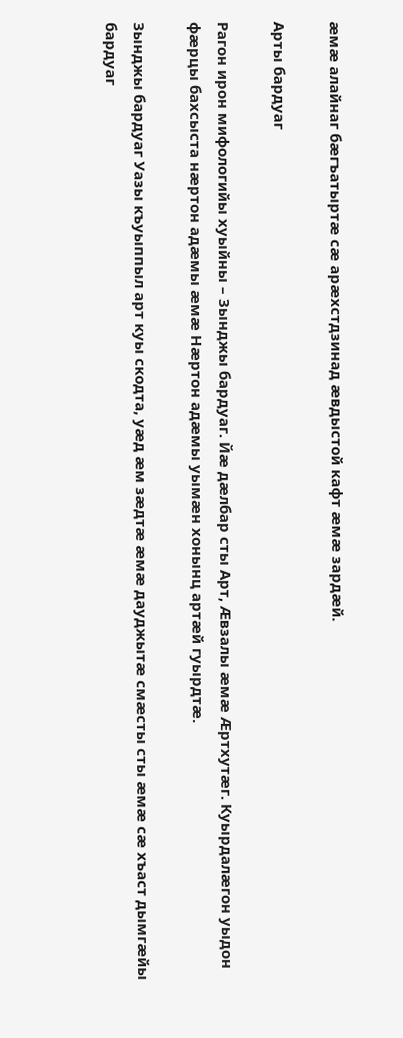æмæ алайнаг бæгъатыртæ сæ арæхстдзинад æвдыстой кафт æмæ зардæй.

Арты бардуаг

Рагон ирон мифологийы хуыйны – Зынджы бардуаг. Йæ дæлбар сты Арт, Æвзалы æмæ Æртхутæг. Куырдалæгон уыдон фæрцы бахсыста нæртон адæмы æмæ Нæртон адæмы уымæн хонынц артæй гуырдтæ.

Зынджы бардуаг Уазы къуыппыл арт куы скодта, уæд æм зæдтæ æмæ дауджытæ смæсты сты æмæ сæ хъаст дымгæйы бардуаг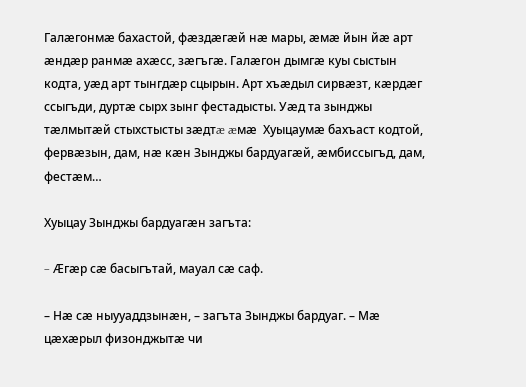Галæгонмæ бахастой, фæздæгæй нæ мары, æмæ йын йæ арт æндæр ранмæ ахæсс, зæгъгæ. Галæгон дымгæ куы сыстын кодта, уæд арт тынгдæр сцырын. Арт хъæдыл сирвæзт, кæрдæг ссыгъди, дуртæ сырх зынг фестадысты. Уæд та зынджы тæлмытæй стыхстысты зæдтæ æмæ  Хуыцаумæ бахъаст кодтой, фервæзын, дам, нæ кæн Зынджы бардуагæй, æмбиссыгъд, дам, фестæм…

Хуыцау Зынджы бардуагæн загъта:

– Æгæр сæ басыгътай, мауал сæ саф.

– Нæ сæ ныууаддзынæн, – загъта Зынджы бардуаг. – Мæ цæхæрыл физонджытæ чи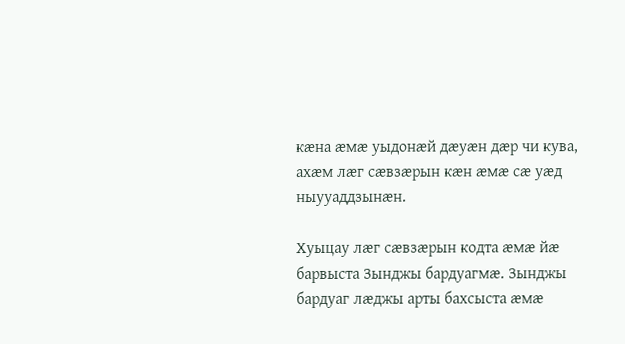кæна æмæ уыдонæй дæуæн дæр чи кува, ахæм лæг сæвзæрын кæн æмæ сæ уæд ныууаддзынæн.

Хуыцау лæг сæвзæрын кодта æмæ йæ барвыста Зынджы бардуагмæ. Зынджы бардуаг лæджы арты бахсыста æмæ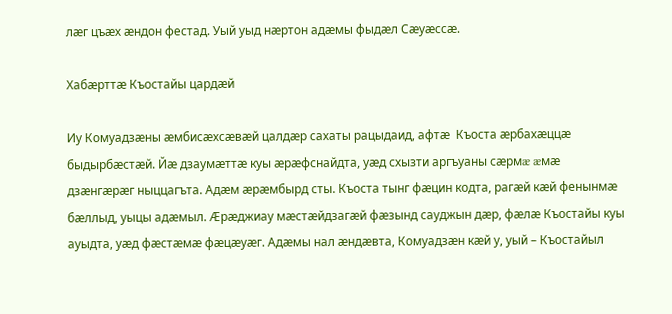лæг цъæх æндон фестад. Уый уыд нæртон адæмы фыдæл Сæуæссæ.

Хабæрттæ Къостайы цардæй

Иу Комуадзæны æмбисæхсæвæй цалдæр сахаты рацыдаид, афтæ  Къоста æрбахæццæ быдырбæстæй. Йæ дзаумæттæ куы æрæфснайдта, уæд схызти аргъуаны сæрмæ æмæ дзæнгæрæг ныццагъта. Адæм æрæмбырд сты. Къоста тынг фæцин кодта, рагæй кæй фенынмæ бæллыд, уыцы адæмыл. Æрæджиау мæстæйдзагæй фæзынд сауджын дæр, фæлæ Къостайы куы ауыдта, уæд фæстæмæ фæцæуæг. Адæмы нал æндæвта, Комуадзæн кæй у, уый – Къостайыл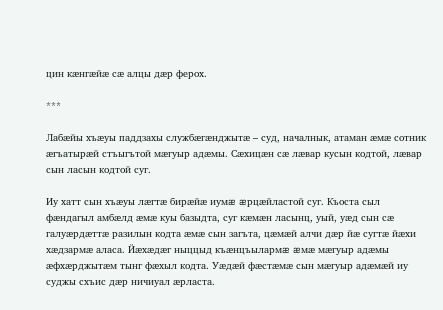цин кæнгæйæ сæ алцы дæр ферох.

***

Лабæйы хъæуы паддзахы службæгæнджытæ – суд, началнык, атаман æмæ сотник æгъатырæй стъыгътой мæгуыр адæмы. Сæхицæн сæ лæвар кусын кодтой, лæвар сын ласын кодтой суг.

Иу хатт сын хъæуы лæгтæ бирæйæ иумæ æрцæйластой суг. Къоста сыл фæндагыл амбæлд æмæ куы базыдта, суг кæмæн ласынц, уый, уæд сын сæ галуæрдæттæ разилын кодта æмæ сын загъта, цæмæй алчи дæр йæ сугтæ йæхи хæдзармæ аласа. Йæхæдæг ныццыд къæнцъылармæ æмæ мæгуыр адæмы æфхæрджытæм тынг фæхыл кодта. Уæдæй фæстæмæ сын мæгуыр адæмæй иу суджы схъис дæр ничиуал æрласта.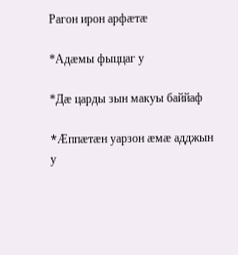Рагон ирон арфæтæ

*Адæмы фыццаг у

*Дæ царды зын макуы баййаф

*Æппæтæн уарзон æмæ адджын у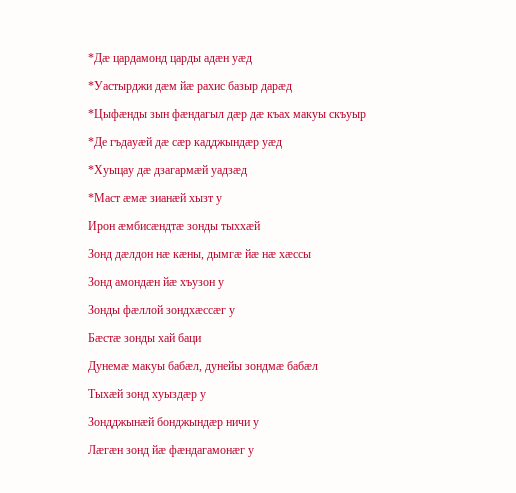*Дæ цардамонд царды адæн уæд

*Уастырджи дæм йæ рахис базыр дарæд

*Цыфæнды зын фæндагыл дæр дæ къах макуы скъуыр

*Де гъдауæй дæ сæр кадджындæр уæд

*Хуыцау дæ дзагармæй уадзæд

*Маст æмæ зианæй хызт у

Ирон æмбисæндтæ зонды тыххæй

Зонд дæлдон нæ кæны, дымгæ йæ нæ хæссы

Зонд амондæн йæ хъузон у

Зонды фæллой зондхæссæг у

Бæстæ зонды хай баци

Дунемæ макуы бабæл, дунейы зондмæ бабæл

Тыхæй зонд хуыздæр у

Зондджынæй бонджындæр ничи у

Лæгæн зонд йæ фæндагамонæг у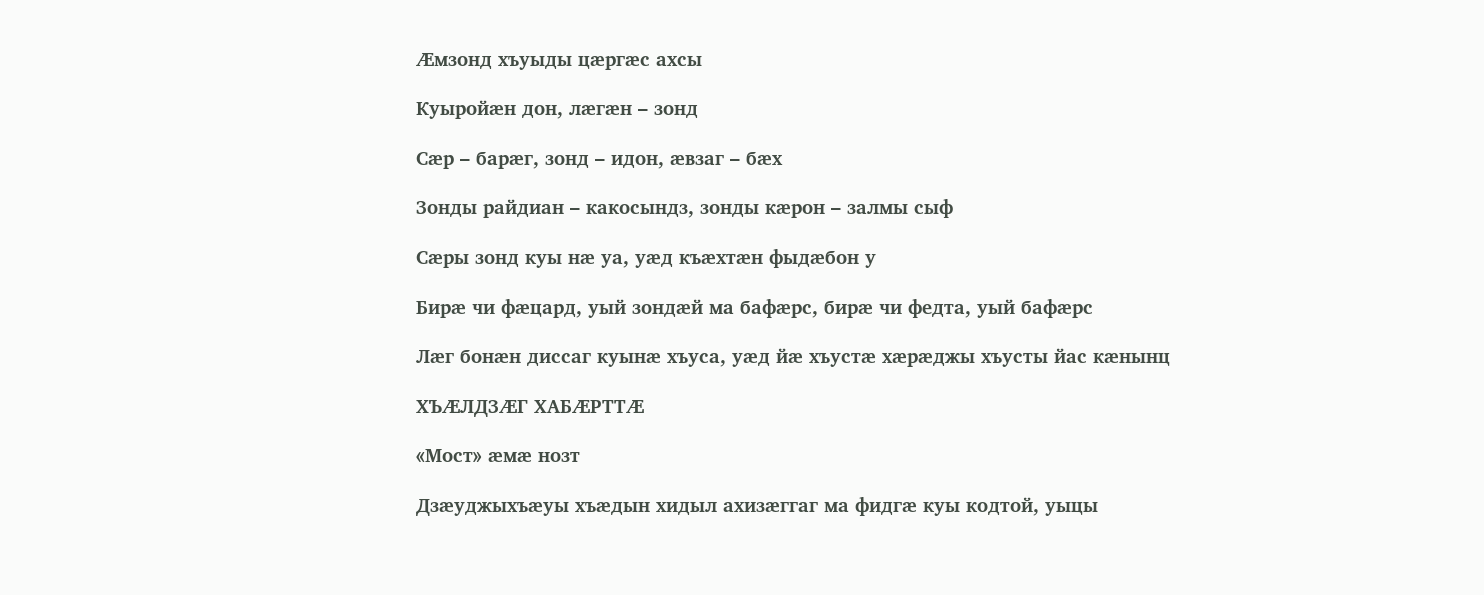Æмзонд хъуыды цæргæс ахсы

Куыройæн дон, лæгæн – зонд

Сæр – барæг, зонд – идон, æвзаг – бæх

Зонды райдиан – какосындз, зонды кæрон – залмы сыф

Сæры зонд куы нæ уа, уæд къæхтæн фыдæбон у

Бирæ чи фæцард, уый зондæй ма бафæрс, бирæ чи федта, уый бафæрс

Лæг бонæн диссаг куынæ хъуса, уæд йæ хъустæ хæрæджы хъусты йас кæнынц

ХЪÆЛДЗÆГ ХАБÆРТТÆ

«Мост» æмæ нозт

Дзæуджыхъæуы хъæдын хидыл ахизæггаг ма фидгæ куы кодтой, уыцы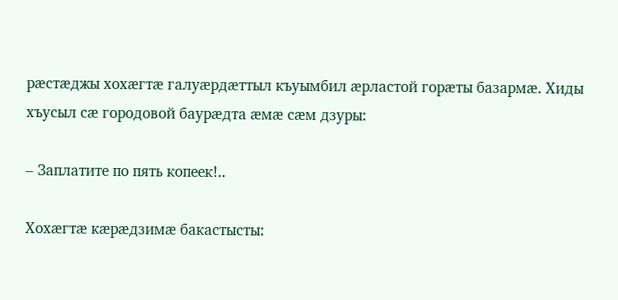рæстæджы хохæгтæ галуæрдæттыл къуымбил æрластой горæты базармæ. Хиды хъусыл сæ городовой баурæдта æмæ сæм дзуры:

– Заплатите по пять копеек!..

Хохæгтæ кæрæдзимæ бакастысты: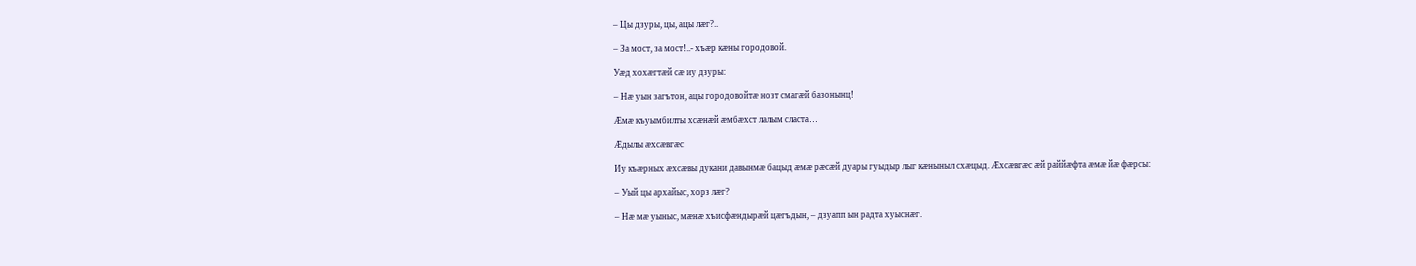– Цы дзуры, цы, ацы лæг?..

– За мост, за мост!..- хъæр кæны городовой.

Уæд хохæгтæй сæ иу дзуры:

– Нæ уын загътон, ацы городовойтæ нозт смагæй базонынц!

Æмæ къуымбилты хсæнæй æмбæхст лалым сласта…

Æдылы æхсæвгæс

Иу къæрных æхсæвы дукани давынмæ бацыд æмæ рæсæй дуары гуыдыр лыг кæныныл схæцыд. Æхсæвгæс æй раййæфта æмæ йæ фæрсы:

– Уый цы архайыс, хорз лæг?

– Нæ мæ уыныс, мæнæ хъисфæндырæй цæгъдын, – дзуапп ын радта хуыснæг.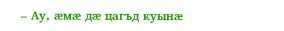– Ау, æмæ дæ цагъд куынæ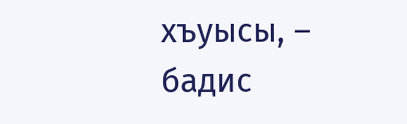хъуысы, – бадис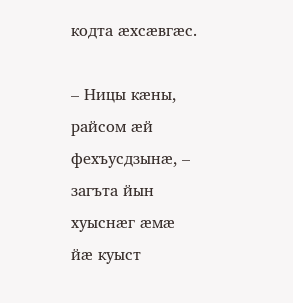кодта æхсæвгæс.

– Ницы кæны, райсом æй фехъусдзынæ, – загъта йын хуыснæг æмæ йæ куыст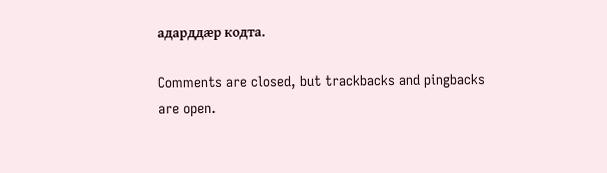адарддæр кодта.

Comments are closed, but trackbacks and pingbacks are open.